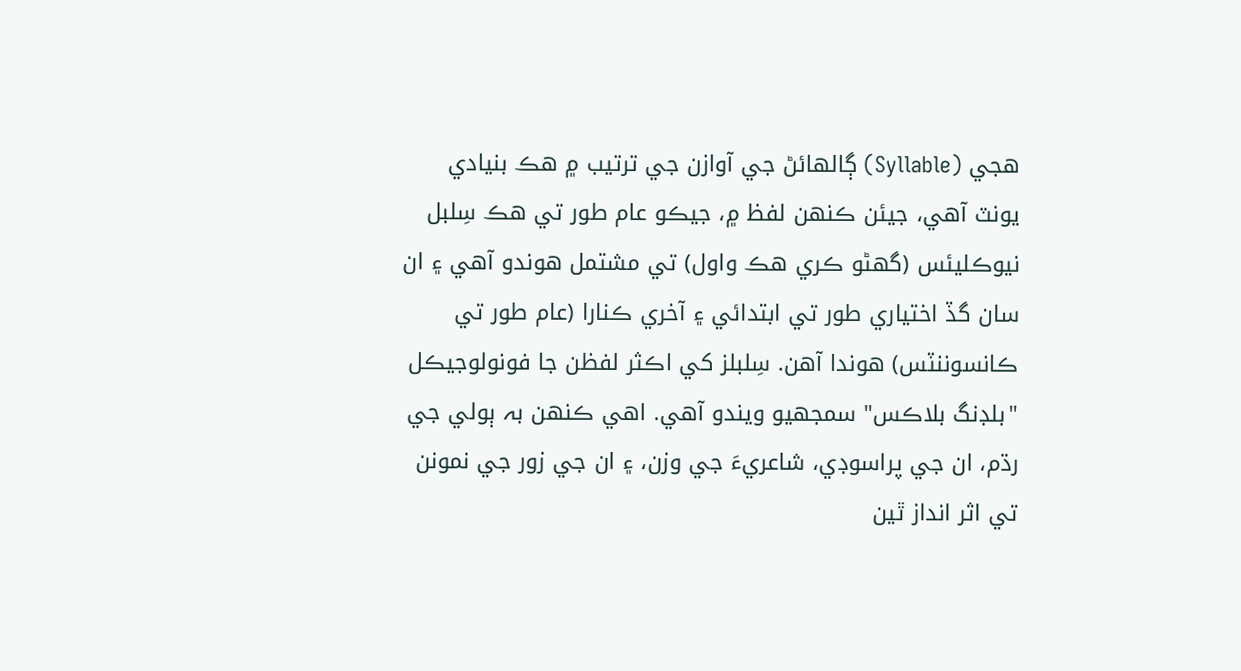ھجي (Syllable) ڳالهائڻ جي آوازن جي ترتيب ۾ هڪ بنيادي يونٽ آهي، جيئن ڪنهن لفظ ۾، جيڪو عام طور تي هڪ سِلبل نيوڪليئس (گهڻو ڪري هڪ واول) تي مشتمل هوندو آهي ۽ ان سان گڏ اختياري طور تي ابتدائي ۽ آخري ڪنارا (عام طور تي ڪانسوننٽس) هوندا آهن. سِلبلز کي اڪثر لفظن جا فونولوجيڪل "بلڊنگ بلاڪس" سمجهيو ويندو آهي. اهي ڪنھن بہ ٻولي جي رڌم، ان جي پراسوڊي، شاعريءَ جي وزن، ۽ ان جي زور جي نمونن تي اثر انداز ٿين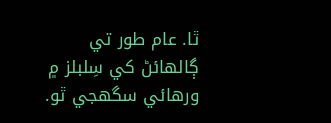ٿا. عام طور تي ڳالهائڻ کي سِلبلز ۾ ورهائي سگهجي ٿو.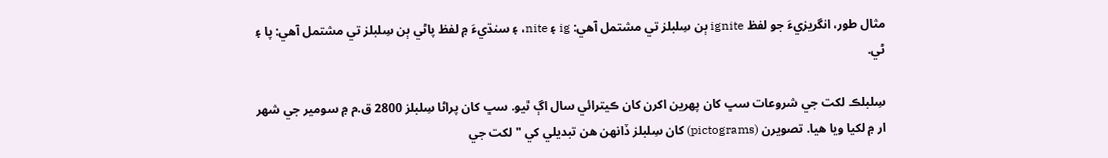مثال طور، انگريزيءَ جو لفظ ignite ٻن سِلبلز تي مشتمل آهي: ig ۽ nite، ۽ سنڌيءَ ۾ لفظ پاڻي ٻن سِلبلز تي مشتمل آهي: پا ۽ ڻي.

سِلبلڪ لکت جي شروعات سڀ کان پھرين اکرن کان ڪيترائي سال اڳ ٿيو. سڀ کان پراڻا سِلبلز 2800 ق.م ۾ سومير جي شھر ار ۾ لکيا ويا هيا. تصويرن (pictograms) کان سِلبلز ڏانهن هن تبديلي کي "لکت جي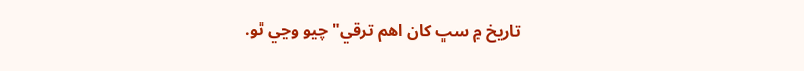تاريخ ۾ سڀ کان اهم ترقي" چيو وڃي ٿو.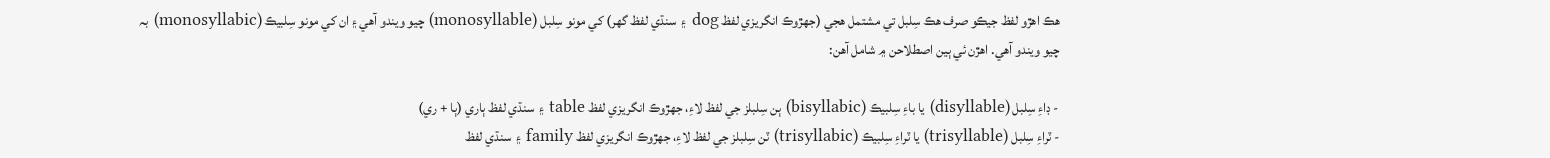هڪ اهڙو لفظ جيڪو صرف هڪ سِلبل تي مشتمل هجي (جھڙوڪ انگريزي لفظ dog ۽ سنڌي لفظ گهر) کي مونو سِلبل (monosyllable) چيو ويندو آهي ۽ ان کي مونو سِلبيڪ (monosyllabic) بہ چيو ويندو آهي. اهڙن ئي ٻين اصطلاحن ۾ شامل آهن:

- ڊاءِ سِلبل (disyllable) يا باءِ سِلبيڪ (bisyllabic) ٻن سِلبلز جي لفظ لاءِ، جھڙوڪ انگريزي لفظ table ۽ سنڌي لفظ ٻاري (ٻا + ري)
- ٽراءِ سِلبل (trisyllable) يا ٽراءِ سِلبيڪ (trisyllabic) ٽن سِلبلز جي لفظ لاءِ، جھڙوڪ انگريزي لفظ family ۽ سنڌي لفظ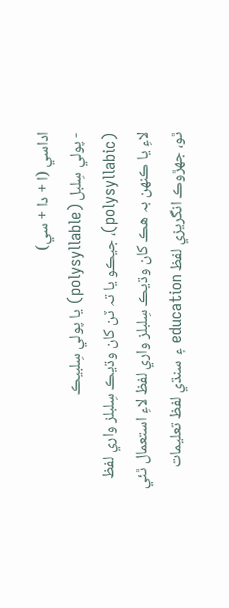اداسي (ا + دا + سي)
- پولي سِلبل (polysyllable) يا پولي سِلبيڪ (polysyllabic)، جيڪو يا تہ ٽن کان وڌيڪ سِلبلز واري لفظ لاءِ يا ڪنھن بہ هڪ کان وڌيڪ سِلبلز واري لفظ لاءِ استعمال ٿئي ٿو، جھڙوڪ انگريزي لفظ education ۽ سنڌي لفظ تعليمات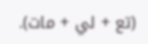(تع + لي + مات).